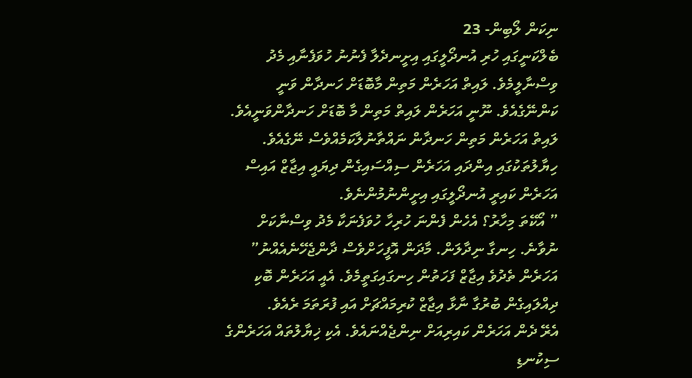ނިކަން ލޯބިން- 23
ބެލްކަނީގައި ހުރި އުނދޯލީގައި އިށީނދެލާ ފެނުނު ހުވަފެނާއި މެދު ވިސްނާލީމެވެ. ލައިތް އަހަރެން މަތިން މާބޮޑަށް ހަނދާން ވަނީ ކަންނޭގެއެވެ. ނޫނީ އަހަރެން ލައިތް މަތިން މާ ބޮޑަށް ހަނދާންވަނީއެވެ. ލައިތް އަހަރެން މަތިން ހަނދާން ނައްތާނުލާކަމެއްވެސް ނޭގެއެވެ. ހިޔާލުތަކުގައި އިންދައި އަހަރެން ސިއްސައިގެން ދިޔައީ އިޖާޒް އައިސް އަހަރެން ކައިރީ އުނދޯލީގައި އިށީންނުމުންނެވެ.
” އޯކޭތަ މިހާރު؟ އެހެން ފެންނަ ހުރިހާ ހުވަފެނަކާ މެދު ވިސްނާކަށް ނުވާނެ. ހިނގާ ނިދާލަން. މާދަން އޮފީހަށްވެސް ދާންޖެހޭނެއެއްނު” އަހަރެން ތެދުވެ އިޖާޒް ފަހަތުން ހިނގައިގަތީމެވެ. އެއީ އަހަރެން ބޮކި ދިއްލައިގެން ބުރުގާ ނާޅާ އިޖާޒް ކުރިމައްޗަށް އައި ފުރަތަމަ ރެއެވެ.
އެރޭ ދެން އަހަރެން ކައިރިއަށް ނިންޖެއްނައެވެ. އެކި ޚިޔާލުތައް އަހަރެންގެ ސިކުނޑި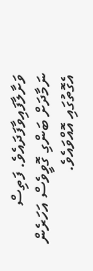ވަށާލާފައިވާފަދައެވެ. ފަތިސް ނަމާދަށް ބަންގި ގޮވީވެސް އަހަރެން އެގޮތުގައި އޮއްވައެވެ.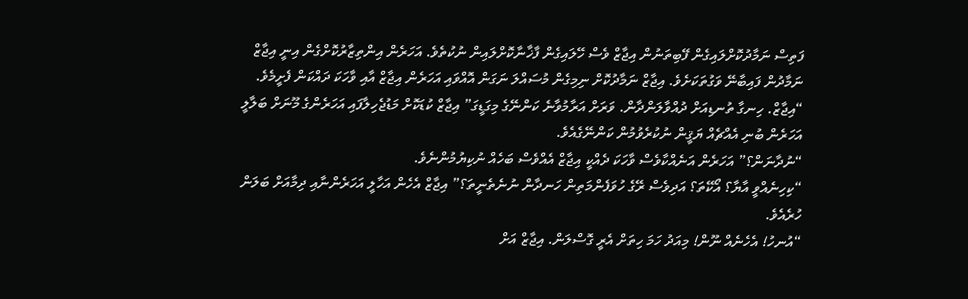ފަތިސް ނަމާދުކޮށްލައިގެން ފޭބިތަނުން އިޖާޒް ވެސް ހޭލައިގެން ފާޚާނާކޮށްލައިން ނުކުތެވެ. އަހަރެން އިންތިޒާރުކޮށްގެން އިނީ އިޖާޒް ނަމާދުން ފައިބާނޭ ވަގުތަކަށެވެ. އިޖާޒް ނަމާދުކޮށް ނިމިގެން މުސައްލަ ނަގަން އޮއްވައި އަހަރެން އިޖާޒް އާއި ވާހަކަ ދައްކަން ފެށީމެވެ.
“އިޖާޒް. ހިނގާ ތުނޑިއަށް ދުއްވާލަންދާން. ވަރަށް އަރާމުވާނެ ކަންނޭގެ މިގަޑީގަ” އިޖާޒް ކުޑަކޮށް މަޑުޖެހިލާފައި އަހަރެންގެ މޫނަށް ބަލާލީ އަހަރެން ބުނި އެއްޗެއް ޔަޤީން ނުކުރެވުމުން ކަންނޭގެއެވެ.
“ނުދާނަން؟” އަހަރެން އަނެއްކާވެސް ވާހަކަ ދެއްކީ އިޖާޒް އެއްވެސް ބަހެއް ނުކިޔުމުންނެވެ.
“ކިހިނެއްވީ އާޔާ؟ އޯކޭތަ؟ އަދިވެސް ރޭގެ ހުވަފެންމަތިން ހަނދާން ނުނެތެނީތަ؟” އިޖާޒް އެހެން އަހާލީ އަހަރެންނާއި ދިމާއަށް ބަލަން ހުރެއެވެ.
“އުނހު! އެހެނެއް ނޫން! މިއަދު ހަމަ ހިތަށް އެރީ ގޮސްލަން. އިޖާޒް އަށް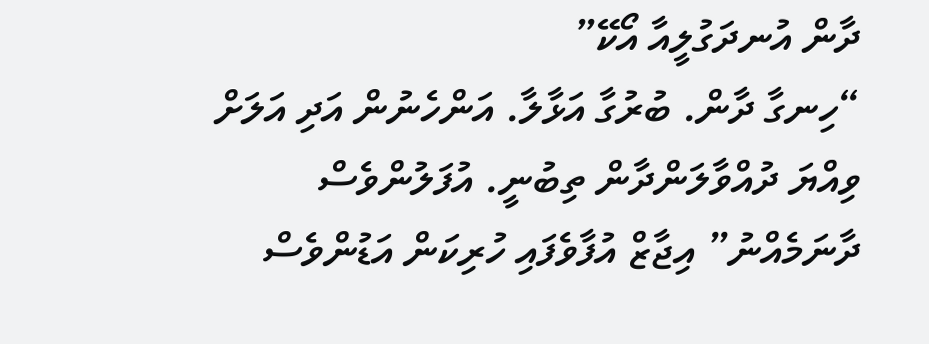ދާން އުނދަގުލީއާ އޯކޭ”
“ހިނގާ ދާން. ބުރުގާ އަޅާލާ. އަންހެނުން އަދި އަލަށް ވިއްޔަ ދުއްވާލަންދާން ތިބުނީ. އުފަލުންވެސް ދާނަމެއްނު” އިޖާޒް އުފާވެފައި ހުރިކަން އަޑުންވެސް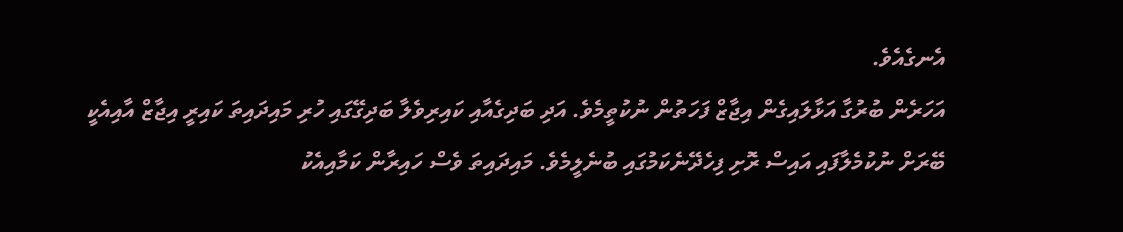އެނގެއެވެ.
އަހަރެން ބުރުގާ އަޅާލައިގެން އިޖާޒް ފަހަތުން ނުކުތީމެވެ. އަދި ބަދިގެއާއި ކައިރިވެލާ ބަދިގޭގައި ހުރި މައިދައިތަ ކައިރީ އިޖާޒް އާއިއެކީ ބޭރަށް ނުކުމެލާފައި އައިސް ރޮށި ފިހެދޭނެކަމުގައި ބުނެލީމެވެ. މައިދައިތަ ވެސް ހައިރާން ކަމާއިއެކު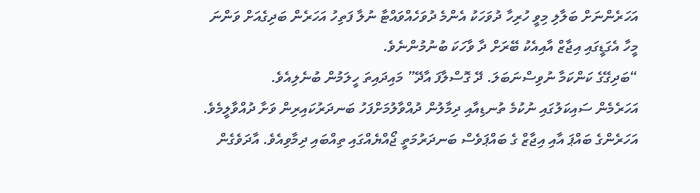އަހަރެންނަށް ބަލާލި މިވީ ހުރިހާ ދުވަހަކު އެންމެ ދުވަހެއްވައްޓާ ނުލާ ފަތިހު އަހަރެން ބަދިގެއަށް ވަންނަ މީހާ އެގަޑީގައި އިޖާޒް އާއިއެކު ބޭރަށް ދާ ވާހަކަ ބުނުމުންނެވެ.
“ބަދިގޭގެ ކަންކަމާ ނުވިސްނަބަލަ. ދޭ ގޮސްލާފަ އާދޭ” މައިދައިތަ ހީލަމުން ބުނެލިއެވެ.
އަހަރެމެން ސައިކަލުގައި ނުކުމެ ތުނޑިއާއި ދިމާލުން ދުއްވާލުމަށްފަހު ބަނދަރުކައިރިން ވަށާ ދުއްވާލީމެވެ. އަހަރެންގެ ބައްޕަ އާއި އިޖާޒް ގެ ބައްޕަވެސް ބަނދަރުމަތީ ޖޯއްޔެއްގައި ތިއްބައި ދިމާވިއެވެ. އާދަވެގެން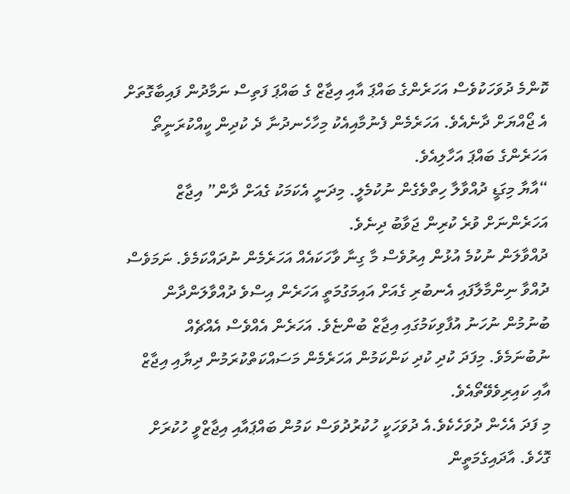ކޮންމެ ދުވަހަކުވެސް އަހަރެންގެ ބައްޕަ އާއި އިޖާޒް ގެ ބައްޕަ ފަތިސް ނަމާދުން ފައިބާގޮތަށް އެ ޖޯއްޔަށް ދާނެއެވެ. އަހަރެމެން ފެނުމާއިއެކު މިހާހެނދުނާ ދެ ކުދިން ކީއްކުރަނީތޯ އަހަރެންގެ ބައްޕަ އަހާލިއެވެ.
“އާޔާ މިގަޑީ ދުއްވާލާ ހިތްވެގެން ނުކުމެލީ. މިދަނީ އެކަމަކު ގެއަށް ދާން” އިޖާޒް އަހަރެންނަށް ވުރެ ކުރިން ޖަވާބު ދިނެވެ.
ދުއްވާލަން ނުކުމެ އުޅުން އިރުވެސް މާ ގިނާ ވާހަކައެއް އަހަރެމެން ނުދައްކަމެވެ. ނަމަވެސް ދުއްވާ ނިންމާލާފައި އެނބުރި ގެއަށް އައިމަގުމަތީ އަހަރެން އިސްވެ ދުއްވާލަންދާން ބުނުމުން ނުހަނު އުފާވިކަމުގައި އިޖާޒް ބުންޏެވެ. އަހަރެން އެއްވެސް އެއްޗެއް ނުބުނަމެވެ. މިފަދަ ކުދި ކުދި ކަންކަމުން އަހަރެމެން މަސައްކަތްކުރަމުން ދިޔާއި އިޖާޒް އާއި ކައިރިވެވޭތޯއެވެ.
މި ފަދަ އެހެން ދުވަހެކެވެ.އެ ދުވަހަކީ ހުކުރުދުވަސް ކަމުން ބައްޕައާއި އިޖާޒްވީ ހުކުރަށް ގޮހެވެ. އާދައިގެމަތީން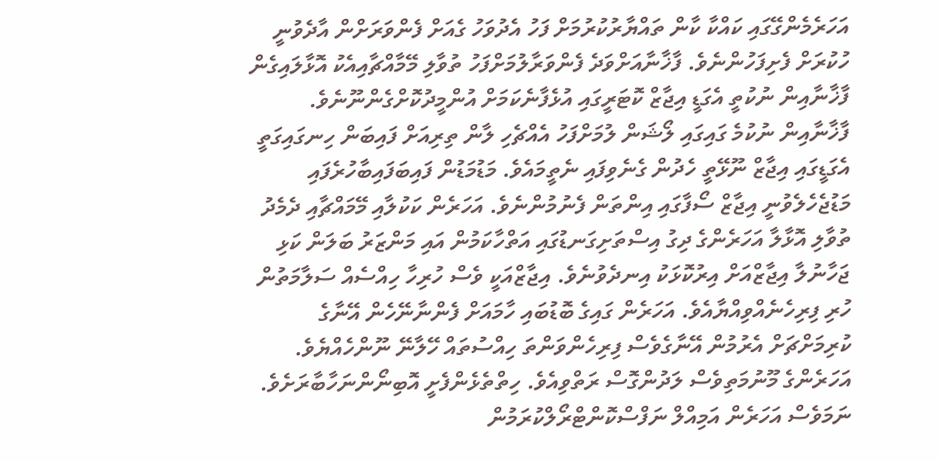އަހަރެމެންގޭގައި ކައްކާ ކާން ތައްޔާރުކުރުމަށް ފަހު އެދުވަހު ގެއަށް ފެންވަރަށްން އާދެވުނީ ހުކުރަށް ފެށިފަހުންނެވެ. ފާޚާނާއަށްވަދެ ފެންވަރާލުމަށްފަހު ތުވާލި މޭމާއްޗާއިއެކު އޮޅާލައިގެން ފާޚާނާއިން ނުކުތީ އެގަޑީ އިޖާޒް ކޮޓަރީގައި އުޅެފާނެކަމަށް އުންމީދުކޮށްގެންނޫނެވެ. ފާޚާނާއިން ނުކުމެ ގައިގައި ލޯޝަން ލުމަށްފަހު އެއްޗެހި ލާން ތިރިއަށް ފައިބަން ހިނގައިގަތީ އެގަޑީގައި އިޖާޒް ނޫޅޭތީ ހެދުން ގެނެވިފައި ނެތީމައެވެ. މަޑުމަޑުން ފައިބަފައިބާހުރެފައި މަޑުޖެހެލެވުނީ އިޖާޒް ސޯފާގައި އިންތަން ފެނުމުންނެވެ. އަހަރެން ކަކުލާއި މޭމައްޗާއި ދެމެދު ތުވާލި އޮޅާލާ އަހަރެންގެ ދިގު އިސްތަށިގަނޑުގައި އަތްހާކަމުން އައި މަންޒަރު ބަލަން ކަޅި ޖަހާނުލާ އިޖާޒްއަށް އިރުކޮޅަކު އިނދެވުނެވެ. އިޖާޒްއަކީ ވެސް ހުރިހާ ހިއްސެއް ސަލާމަތުން ހުރި ފިރިހެނެއްވިއްޔާއެވެ. އަހަރެން ގައިގެ ބޮޑުބައި ހާމައަށް ފެންނާނޭހެން އޭނާގެ ކުރިމަށްޗަށް އެރުމުން އޭނާގެވެސް ފިރިހެންވަންތަ ހިއްސުތައް ހޭލާނޭ ނޫންހެއްޔެވެ.
އަހަރެންގެ މޫނުމަތިވެސް ލަދުންގޮސް ރަތްވިއެވެ. ހިތްތެޅެންފެށީ އޮބިނޯންނަހާބާރަށެވެ. ނަމަވެސް އަހަރެން އަމިއްލް ނަފްސްކޮންޓްރޯލްކުރަމުން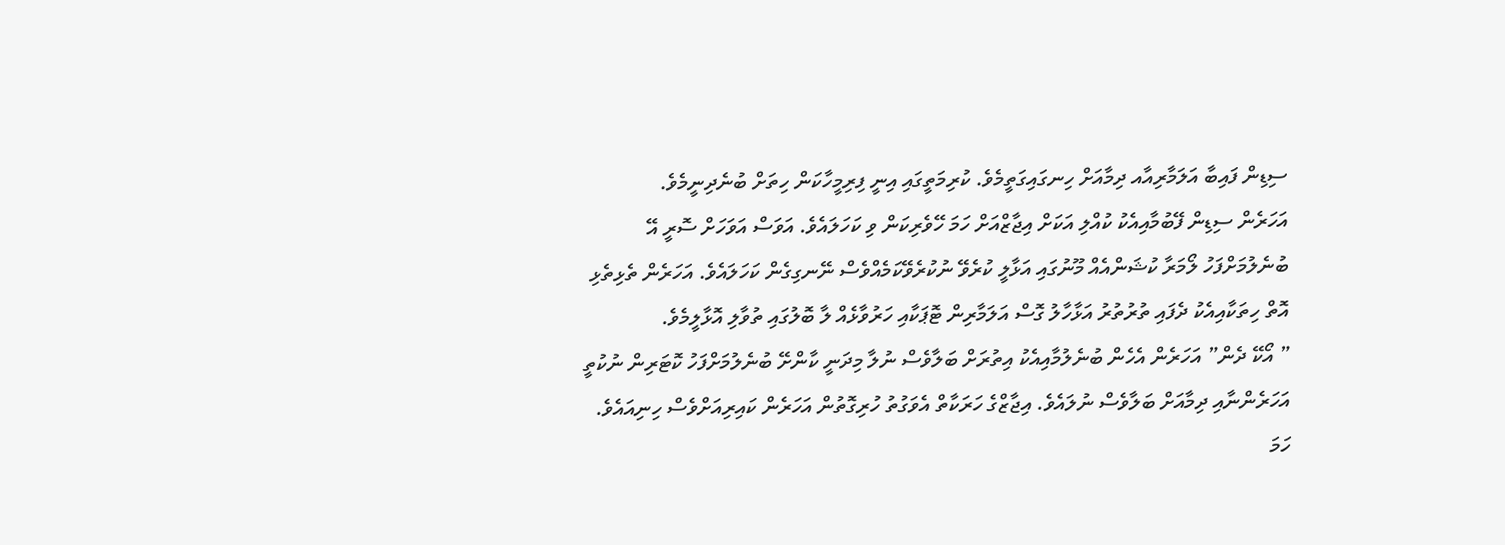ސިޑިން ފައިބާ އަލަމާރިއާއ ދިމާއަށް ހިނގައިގަތީމެވެ. ކުރިމަތީގައި އިނީ ފިރިމީހާކަން ހިތަށް ބުނެދިނީމެވެ.
އަހަރެން ސިޑިން ފޭބުމާއިއެކު ކުއްލި އަކަށް އިޖާޒްއަށް ހަމަ ހޭވެރިކަން ވި ކަހަލައެވެ. އަވަސް އަވަހަށް ސޮރީ އޭ ބުނެލުމަށްފަހު ލޯމަރާ ކުޝަންއެއް މޫނުގައި އަޅާލީ ކުރެވޭ ނުކުރެވޭކަމެއްވެސް ނޭނގިގެން ކަހަލައެވެ. އަހަރެން ތެޅިތެޅި އޮތް ހިތަކާއިއެކު ދެފައި ތުރުތުރު އަޅާހާލު ގޮސް އަލަމާރިން ޓޮޕަކާއި ހަރުވާޅެއް ލާ ބޮލުގައި ތުވާލި އޮޅާލީމެވެ.
” އޯކޭ ދެން” އަހަރެން އެހެން ބުނެލުމާއިއެކު އިތުރަށް ބަލާވެސް ނުލާ މިދަނީ ކާންށޭ ބުނެލުމަށްފަހު ކޮޓަރިން ނުކުތީ އަހަރެންނާއި ދިމާއަށް ބަލާވެސް ނުލައެވެ. އިޖާޒްގެ ހަރަކާތް އެވަގުތު ހުރިގޮތުން އަހަރެން ކައިރިއަށްވެސް ހިނިއައެވެ.
ހަމަ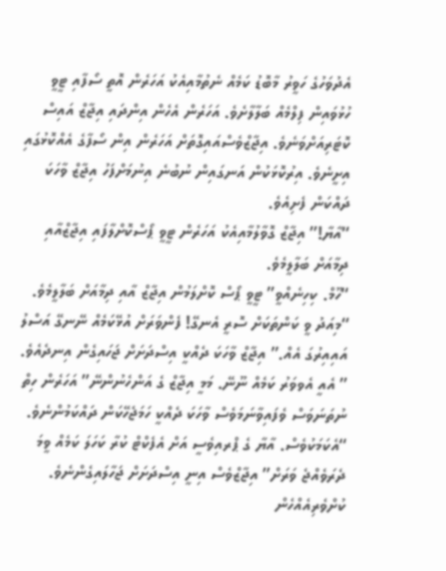އެދުވަހުގެ ހަވީރު މާބޮޑު ކަމެއް ނެތުމާއިއެކު އަހަރެން އޮތީ ސޯފާއި ޓީވީ ހުޅުވައިން ފިލްމެއް ބަލާލާށެވެ. އަހަރެން އެހެން އިންދައި އިޖާޒް އައިސް ކޮޓަރިއަށްވަނެވެ. އިޖާޒްވެސްއައިގޮތަށް އަހަރެން އިން ސޯފާގެ އެއްކޮޅުގައި އިށީނެވެ. އިރުކޮޅަކުން އަނގައިން ނުބުނެ އިނުމަށްފަހު އިޖާޒް ވާހަކަ ދައްކަން ފެށިއެވެ.
“އާޔާ!” އިޖާޒް ގޮވާލުމާއިއެކު އަހަރެން ޓީވީ ޕޯސްކޮށްލާފައި އިޖާޒްއާއި ދިމާއަށް ބަލާލީމެވެ.
“ހޫމް. ކިހިނެއްވީ” ޓީވީ ޕޯސް ކޮށްލަމުން އިޖާޒް އާއި ދިމާއަށް ބަލާލީމެވެ.
“މިއަދު ވީ ކަންތަކަށް ސޮރީ އެނގޭ! ފެންވަރަށް އުޅޭކަމެއް ނޭނގޭ އަސްލު އައިއިރުގަ އެއް.” އިޖާޒް ވާހަކަ ދެއްކީ އިސްދަށަށް ޖަހައިގެން އިނދެއެވެ.
” އެއީ އެވވަރު ކަމެއް ނޫނޭ. މަމީ އިޖާޒް ގެ އަންހެނުންނޭ” އަހަރެން ހިތް ނުތަނަވަސް ވެފައިވާނަމަވެސް ވާހަކަ ދެއްކީ ހަމަޖެހޭކަން ދައްކަމުންނެވެ.
“އެކަމަކުވެސް. އާޔާ ގެ ޕްރއިވެސީ އަށް އެފެކްޓް ކުރާ ކަހަލަ ކަމެއް ވީމަ ދެރަވެއްޖެ ވަރަށް” އިޖާޒްވެސް އިނީ އިސްދަށަށް ޖަހާލައިގެންނެވެ.
ކުށްވެރިއެއްހެން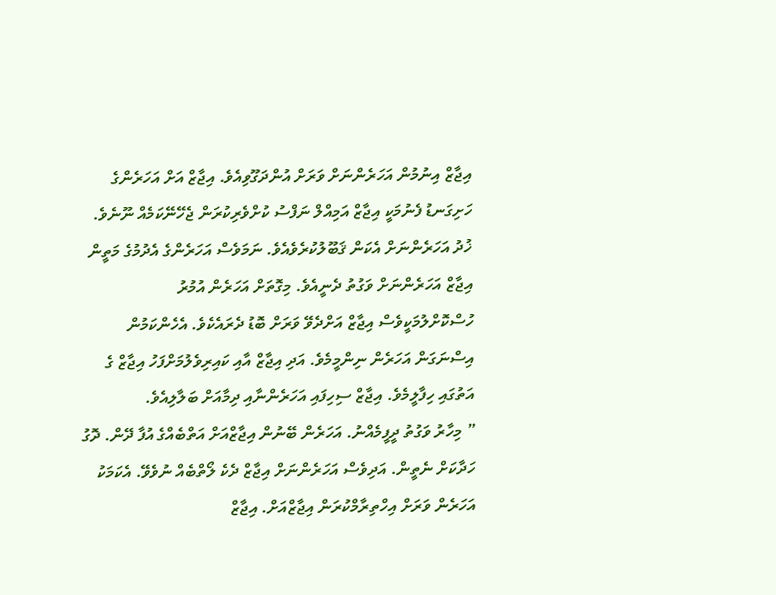އިޖާޒް އިނުމުން އަހަރެންނަށް ވަރަށް އުންދަގޫވިއެވެ. އިޖާޒް އަށް އަހަރެންގެ ހަށިގަނޑު ފެނުމަކީ އިޖާޒް އަމިއްލް ނަފްސު ކުށްވެރިކުރަން ޖެހޭނޭކަމެއް ނޫނެވެ. ޚުދު އަހަރެންނަށް އެކަން ޤަބޫލުކުރެވެއެވެ. ނަމަވެސް އަހަރެންގެ އެދުމުގެ މަތީން އިޖާޒް އަހަރެންނަށް ވަގުތު ދެނީއެވެ. މިގޮތަށް އަހަރެން އުމުރު ހުސްކޮށްލުމަކީވެސް އިޖާޒް އަށްދެވޭ ވަރަށް ބޮޑު ދެރައެކެވެ. އެހެންކަމުން އިސްނަގަން އަހަރެން ނިންމީމެވެ. އަދި އިޖާޒް އާއި ކައިރިވެލުމަށްފަހު އިޖާޒް ގެ އަތުގައި ހިފާލީމެވެ. އިޖާޒް ސިހިފައި އަހަރެންނާއި ދިމާއަށް ބަލާލިއެވެ.
” މިހާރު ވަގުތު ދީފީމެއްނު. އަހަރެން ބޭނުން އިޖާޒްއަށް އަތްބެއްގެ އުފާ ދޭން. ދޮގު ހަދާކަށް ނެތީން. އަދިވެސް އަހަރެންނަށް އިޖާޒް ދެކެ ލޯތްބެއް ނުވެވޭ. އެކަމަކު އަހަރެން ވަރަށް އިހްތިރާމްކުރަން އިޖާޒްއަށް. އިޖާޒް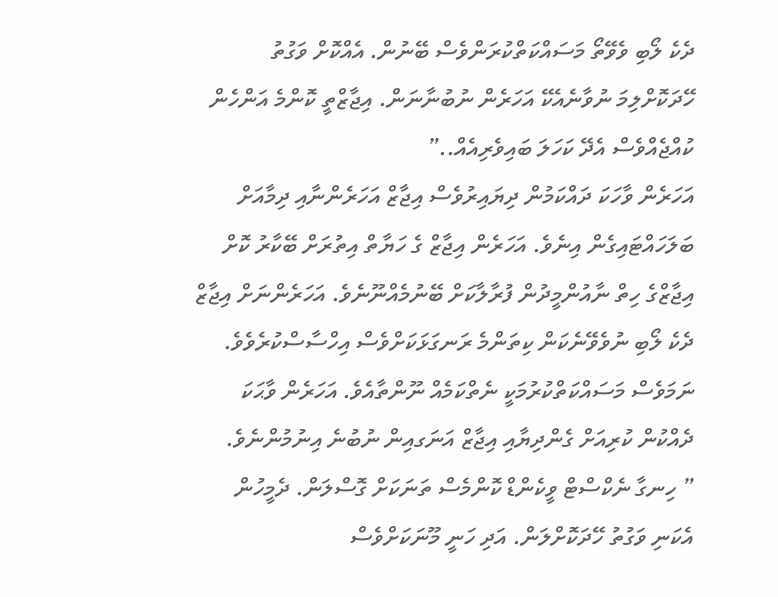ދެކެ ލޯބި ވެވޭތޯ މަސައްކަތްކުރަންވެސް ބޭނުން. އެއްކޮށް ވަގުތު ހޭދަކޮށްލިމަ ނުވާނެއެކޭ އަހަރެން ނުބުނާނަން. އިޖާޒްތީ ކޮންމެ އަންހެން ކުއްޖެއްވެސް އެދޭ ކަހަލަ ބައިވެރިއެއް..”
އަހަރެން ވާހަކަ ދައްކަމުން ދިޔައިރުވެސް އިޖާޒް އަހަރެންނާއި ދިމާއަށް ބަލަހައްޓައިގެން އިނެވެ. އަހަރެން އިޖާޒް ގެ ހަޔާތް އިތުރަށް ބޭކާރު ކޮށް އިޖާޒްގެ ހިތް ނާއުންމީދުން ފުރާލާކަށް ބޭނުމެއްނޫނެވެ. އަހަރެންނަށް އިޖާޒް ދެކެ ލޯބި ނުވެވޭނެކަން ކިތަންމެ ރަނގަޅަކަށްވެސް އިހްސާސްކުރެވެވެ. ނަމަވެސް މަސައްކަތްކުރުމަކީ ނެތްކަމެއް ނޫންތާއެވެ. އަހަރެން ވާޙަކަ ދެއްކުން ކުރިއަށް ގެންދިޔާއި އިޖާޒް އަނަގއިން ނުބުނެ އިނުމުންނެވެ.
” ހިނގާ ނެކްސްޓް ވީކެންޑް ކޮންމެސް ތަނަކަށް ގޮސްލަން. ދެމީހުން އެކަނި ވަގުތު ހޭދަކޮށްލަން. އަދި ހަނީ މޫނަކަށްވެސް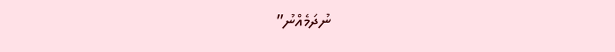ނުދަމެއްނު”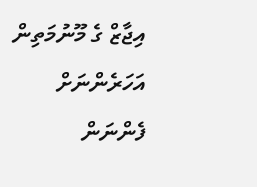އިޖާޒް ގެ މޫނުމަތިން އަހަރެންނަށް ފެންނަން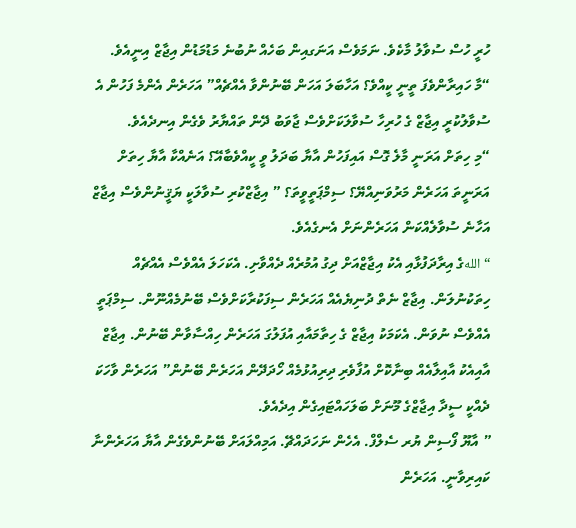ހުރީ ހުސް ސުވާލު މާކެވެ. ނަމަވެސް އަނަގއިން ބަހެއް ނުބުނެ މަޑުމަޑުން އިޖާޒް އިނީއެވެ.
“މާ ހައިރާންވެފަ ތީނީ ކީއްވެ؟ އަހާބަލަ އަހަން ބޭނުންވާ އެއްޗެއް” އަހަރެން އެންމެ ފަހުން އެ ސުވާލުކުރީ އިޖާޒް ގެ ހުރިހާ ސުވާލަކަށްވެސް ޖާވަބު ދޭން ތައްޔާރު ވެގެން އިނދެއެވެ.
“މި ހިތަށް އަރަނީ މާލެ ގޮސް އައިފަހުން އާޔާ ބަދަލު ވީ ކީއްވެބާއޭ؟ އަނެއްކާ އާޔާ ހިތަށް އަރަނީތަ އަހަރެން މަރުވަނިއްޔޭ؟ ސިމްޕަތީވީތަ؟ ” އިޖާޒްކުރި ސުވާލަކީ ޔަޤީނުންވެސް އިޖާޒް އަހާނެ ސުވާލެއްކަން އަހަރެންނަށް އެނގެއެވެ.
“اللهގެ އިރާދަފުޅާއި އެކު އިޖާޒްއަށް ދިގު އުމުރެއް ދެއްވާށި. އެކަހަލަ އެއްވެސް އެއްޗެއް ހިތަކުނުލަން. އިޖާޒް ނެތް ދުނިޔެއެއް އަހަރެން ސިފަކުރާކަށްވެސް ބޭނުމެއްނޫން. ސިމްޕަތީ އެއްވެސް ނުވަން. އެކަމަކު އިޖާޒް ގެ ހިތާމައާއި އުފަލުގަ އަހަރެން ހިއްސާވާން ބޭނުން. އިޖާޒް އާއިއެކު އާއިލާއެއް ބިނާކޮށް އުފާވެރި ދިރިއުޅުމެއް ހޯދަދޭން އަހަރެން ބޭނުން” އަހަރެން ވާހަކަ ދެއްކީ ސީދާ އިޖާޒްގެ މޫނަށް ބަލަހައްޓައިގެން އިދެއެވެ.
” އާޔޫ ފޯސިން ޔުރ ސެލްފް. އެހެން ނަހަދައްޗޭ. އަމިއްލައަށް ބޭނުންވެގެން އާޔާ އަހަރެންނާ ކައިރިވާނީ. އަހަރެން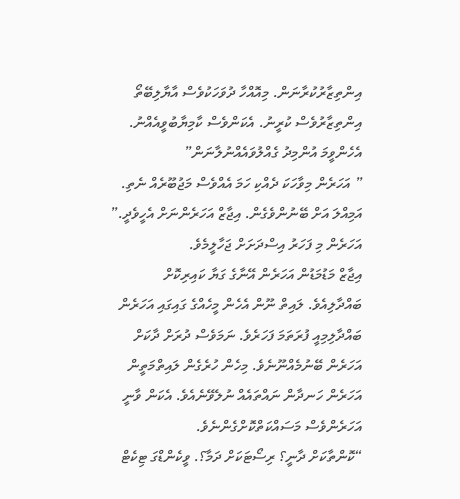އިންތިޒާރުކުރާނަން. މިއޮއްހާ ދުވަހަކުވެސް އާޔާލިބޭތޯ އިންތިޒާރުވެސް ކުރީނު. އެކަންވެސް ކާމިޔާބުވީއެއްނު. އެހެންވީމަ އުންމިދު ގެއްލުވައެއްނުލާނަން”
” އަހަރެން މިވާހަކަ ދެއްކި ހަމަ އެއްވެސް މަޖުބޫރެއް ނެތި. އަމިއްލަ އަށް ބޭނުންވެގެން. އިޖާޒް އަހަރެންނަށް އެހީވެދީ.” އަހަރެން މި ފަހަރު އިސްދަށަށް ޖަހާލީމެވެ.
އިޖާޒް މަޑުމަޑުން އަހަރެން އޭނާގެ ގަޔާ ކައިރިކޮށް ބައްދާލިއެވެ. ލައިތް ނޫން އެހެން މީހެއްގެ ގައިގައި އަހަރެން ބައްދާލިމިއީ ފުރަތަމަ ފަހަރެވެ. ނަމަވެސް ދުރަށް ދާކަށް އަހަރެން ބޭނުމެއްނޫނެވެ. މިހެން ހުރެގެން ލައިތްމަތީން އަހަރެން ހަނދާން ނައްތައެއް ނުލެވޭނެއެވެ. އެކަން ވާނީ އަހަރެންވެސް މަސައްކަތްކޮށްގެންނެވެ.
“ކޮންތާކަށް ދާނީ؟ ރިސޯޓަކަށް ދަމާ؟. ވީކެންޑްގަ ޓިކެޓް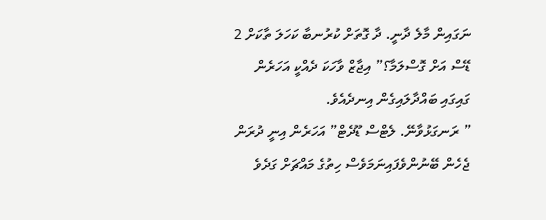ނަގައިން މާލެ ދާނީ. ދާ ގޮތަށް ކުރުނބާ ކަހަލަ ތާކަށް 2 ޑޭސް އަށް ގޮސްލަމާ؟” އިޖާޒް ވާހަކަ ދެއްކީ އަހަރެން ގައިގައި ބައްދާލައިގެން އިނދެއެވެ.
” ރަނގަޅުވާނޭ. ލެޓްސް ޑޫދެޓް” އަހަރެން އިނީ ދުރަން ޖެހެން ބޭނުންވެފައިނަމަވެސް ހިތުގެ މައްޗަށް ގަދެވެ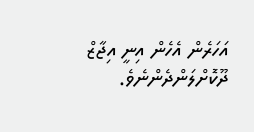އަހަރެން އެހެން އިނީ އިޖާޒް ދޫކޮށްލަންދެންނެވެ.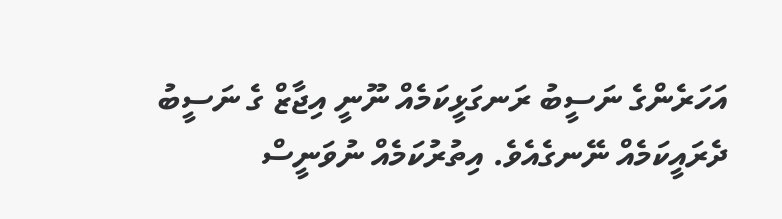އަހަރެންގެ ނަސީބު ރަނގަޅީކަމެއް ނޫނީ އިޖާޒް ގެ ނަސީބު ދެރައީކަމެއް ނޭނގެއެވެ. އިތުރުކަމެއް ނުވަނީސް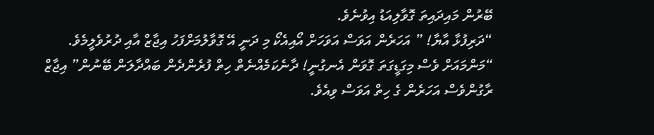ބޭރުން މައިދައިތަ ގޮވާލިއަޑު އިވުނެވެ.
“ދަރިފުޅާ އާޔާ! ” އަހަރެން އަވަސް އަވަހަށް އޯއިއެކޯ މި ދަނީ އޭ ގޮވާލުމަށްފަހު އިޖާޒް އާއި ދުރުވެލީމެވެ.
“މަންމައަށް ވެސް މިގަޑީގަތަ ގޮވަން އެނގުނީ! ދާނެކަމެއްނެތް ހިތް ފުރެންދެން ބައްދާލަން ބޭނުން” އިޖާޒް ރާގުންވެސް އަހަރެން ގެ ހިތް އަވަސް ވިއެވެ.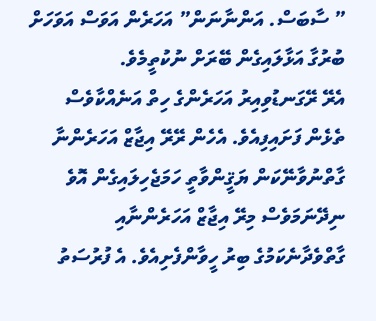” ސާބަސް. އަންނާނަން” އަހަރެން އަވަސް އަވަހަށް ބުރުގާ އަޅާލައިގެން ބޭރަށް ނުކުތީމެވެ.
އެރޭ ރޭގަނޑުވިއިރު އަހަރެންގެ ހިތް އަނެއްކާވެސް ތެޅެން ފަށައިފިއެވެ. އެހެން ރޭރޭ އިޖާޒް އަހަރެންނާ ގާތްނުވާނޭކަން ޔަޤީންވާތީ ހަމަޖެހިލައިގެން އޮވެ ނިދޭނަމަވެސް މިރޭ އިޖާޒް އަހަރެންނާއި ގާތްވެދާނެކަމުގެ ބިރު ހީވާންފެށިއެވެ. އެ ފުރުސަތު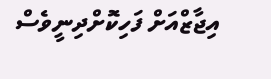އިޖާޒްއަށް ފަހިކޮށްދިނީވެސް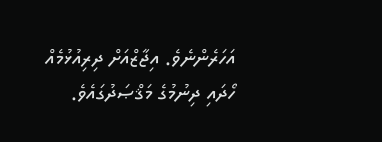އަހަރެންނެވެ. އިޖާޒްއަށް ދިރިއުޅުމެއް ހޯދައި ދިނުމުގެ މަޤްޞަދުގައެވެ.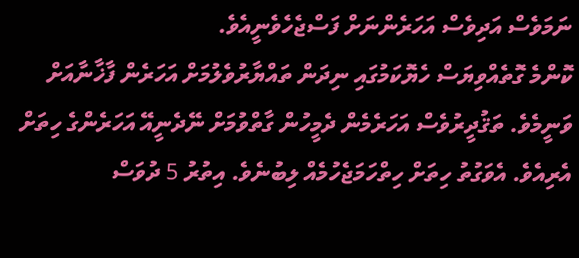ނަމަވެސް އަދިވެސް އަހަރެންނަށް ފަސްޖެހެވެނީއެވެ.
ކޮންމެ ގޮތެއްވިޔަސް ހެޔޮކަމުގައި ނިދަން ތައްޔާރުވެލުމަށް އަހަރެން ފާޚާނާއަށް ވަނީމެވެ. ތަޤުދީރުވެސް އަހަރެމެން ދެމީހުން ގާތްވުމަށް ނޭދެނީއޭ އަހަރެންގެ ހިތަށް އެރިއެވެ. އެވަގުތު ހިތަށް ހިތްހަމަޖެހުމެއް ލިބުނެވެ. އިތުރު 5 ދުވަސް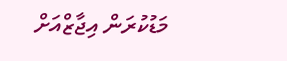މަޑުކުރަން އިޖާޒްއަށް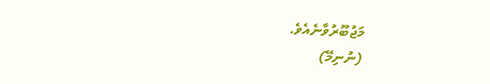މަޖުބޫރުވާނެއެވެ.
(ނުނިމޭ)